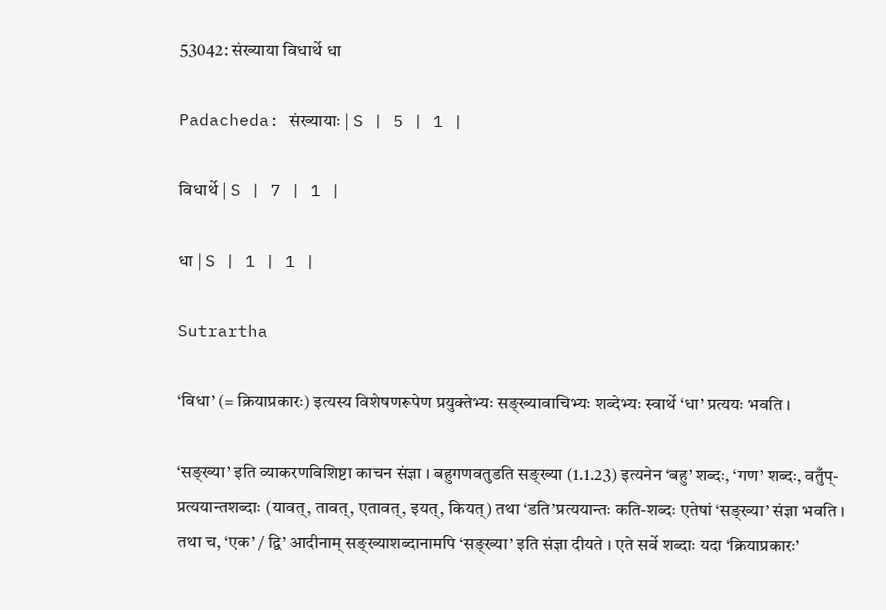53042: संख्याया विधार्थे धा

Padacheda: संख्यायाः | S | 5 | 1 |

विधार्थे | S | 7 | 1 |

धा | S | 1 | 1 |

Sutrartha

‘विधा’ (= क्रियाप्रकारः) इत्यस्य विशेषणरूपेण प्रयुक्तेभ्यः सङ्ख्यावाचिभ्यः शब्देभ्यः स्वार्थे ‘धा’ प्रत्ययः भवति ।

‘सङ्ख्या’ इति व्याकरणविशिष्टा काचन संज्ञा । बहुगणवतुडति सङ्ख्या (1.1.23) इत्यनेन ‘बहु’ शब्दः, ‘गण’ शब्दः, वतुँप्-प्रत्ययान्तशब्दाः (यावत्, तावत्, एतावत्, इयत्, कियत्) तथा ‘डति’प्रत्ययान्तः कति-शब्दः एतेषां ‘सङ्ख्या’ संज्ञा भवति । तथा च, ‘एक’ / द्वि’ आदीनाम् सङ्ख्याशब्दानामपि ‘सङ्ख्या’ इति संज्ञा दीयते । एते सर्वे शब्दाः यदा ‘क्रियाप्रकारः’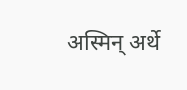अस्मिन् अर्थे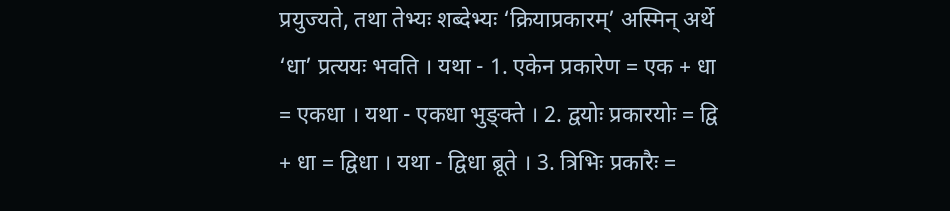प्रयुज्यते, तथा तेभ्यः शब्देभ्यः ‘क्रियाप्रकारम्’ अस्मिन् अर्थे ‘धा’ प्रत्ययः भवति । यथा - 1. एकेन प्रकारेण = एक + धा = एकधा । यथा - एकधा भुङ्क्ते । 2. द्वयोः प्रकारयोः = द्वि + धा = द्विधा । यथा - द्विधा ब्रूते । 3. त्रिभिः प्रकारैः =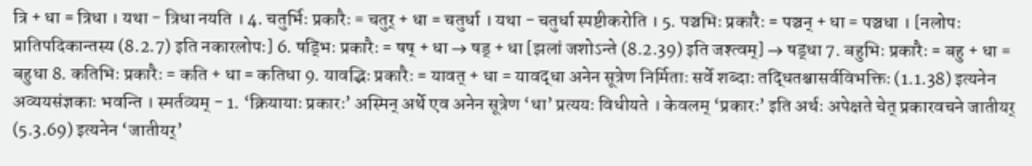त्रि + धा = त्रिधा । यथा - त्रिधा नयति । 4. चतुर्भिः प्रकारैः = चतुर् + धा = चतुर्धा । यथा - चतुर्धा स्पष्टीकरोति । 5. पञ्चभिः प्रकारैः = पञ्चन् + धा = पञ्चधा । [नलोपः प्रातिपदिकान्तस्य (8.2.7) इति नकारलोपः] 6. षड्भिः प्रकारैः = षष् + धा → षड् + धा [झलां जशोऽन्ते (8.2.39) इति जश्त्वम्] → षड्धा 7. बहुभिः प्रकारैः = बहु + धा = बहुधा 8. कतिभिः प्रकारैः = कति + धा = कतिधा 9. यावद्भिः प्रकारैः = यावत् + धा = यावद्धा अनेन सूत्रेण निर्मिताः सर्वे शब्दाः तद्धितश्चासर्वविभक्तिः (1.1.38) इत्यनेन अव्ययसंज्ञकाः भवन्ति । स्मर्तव्यम् - 1. ‘क्रियायाः प्रकारः’ अस्मिन् अर्थे एव अनेन सूत्रेण ‘धा’ प्रत्ययः विधीयते । केवलम् ‘प्रकारः’ इति अर्थः अपेक्षते चेत् प्रकारवचने जातीयर् (5.3.69) इत्यनेन ‘जातीयर्’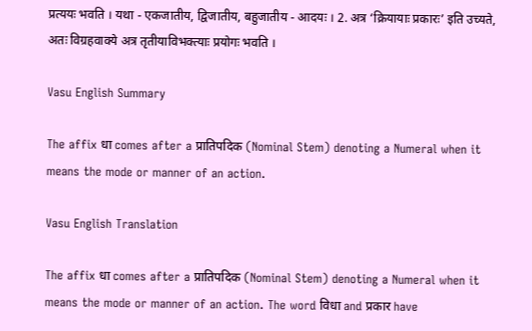प्रत्ययः भवति । यथा - एकजातीय, द्विजातीय, बहुजातीय - आदयः । 2. अत्र ‘क्रियायाः प्रकारः’ इति उच्यते, अतः विग्रहवाक्ये अत्र तृतीयाविभक्त्याः प्रयोगः भवति ।

Vasu English Summary

The affix धा comes after a प्रातिपदिक (Nominal Stem) denoting a Numeral when it means the mode or manner of an action.

Vasu English Translation

The affix धा comes after a प्रातिपदिक (Nominal Stem) denoting a Numeral when it means the mode or manner of an action. The word विधा and प्रकार have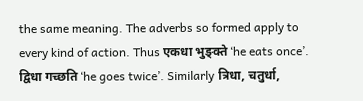the same meaning. The adverbs so formed apply to every kind of action. Thus एकधा भुङ्क्ते ‘he eats once’. द्विधा गच्छति ‘he goes twice’. Similarly त्रिधा, चतुर्धा,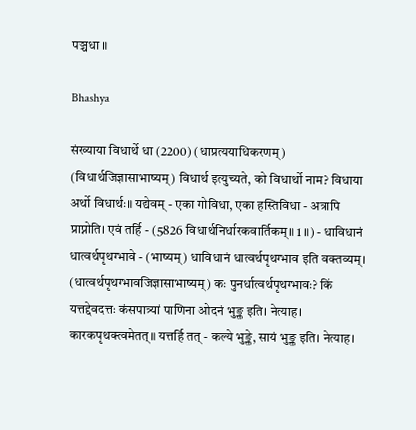पञ्चधा ॥

Bhashya

संख्याया विधार्थे धा (2200) (धाप्रत्ययाधिकरणम्) (विधार्थजिज्ञासाभाष्यम्) विधार्थ इत्युच्यते, को विधार्थो नाम? विधाया अर्थो विधार्थः॥ यद्येवम् - एका गोविधा, एका हस्तिविधा - अत्रापि प्राप्नोति। एवं तर्हि - (5826 विधार्थनिर्धारकवार्तिकम्॥ 1 ॥) - धाविधानं धात्वर्थपृथग्भावे - (भाष्यम्) धाविधानं धात्वर्थपृथग्भाव इति वक्तव्यम्। (धात्वर्थपृथग्भावजिज्ञासाभाष्यम्) कः पुनर्धात्वर्थपृथग्भावः? किं यत्तद्देवदत्तः कंसपात्र्यां पाणिना ओदनं भुङ्क्त इति। नेत्याह। कारकपृथक्त्वमेतत्॥ यत्तर्हि तत् - कल्ये भुङ्क्ते, सायं भुङ्क्त इति। नेत्याह।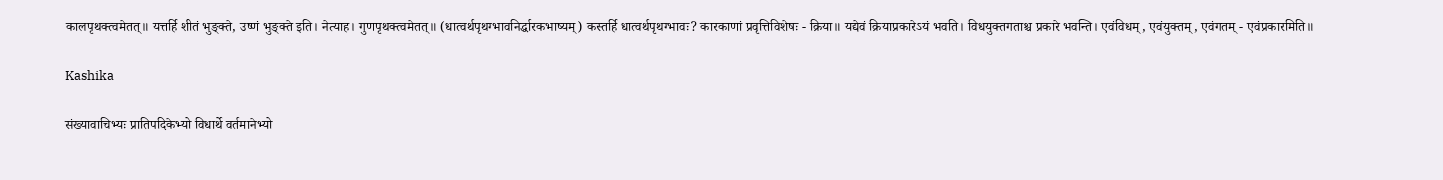कालपृथक्त्वमेतत्॥ यत्तर्हि शीतं भुङ्क्ते, उष्णं भुङ्क्ते इति। नेत्याह। गुणपृथक्त्वमेतत्॥ (धात्वर्थपृथग्भावनिर्द्धारकभाष्यम्) कस्तर्हि धात्वर्थपृथग्भावः? कारकाणां प्रवृत्तिविशेषः - क्रिया॥ यद्येवं क्रियाप्रकारेऽयं भवति। विधयुक्तगताश्च प्रकारे भवन्ति। एवंविधम्, एवंयुक्तम्, एवंगतम् - एवंप्रकारमिति॥

Kashika

संख्यावाचिभ्यः प्रातिपदिकेभ्यो विधार्थे वर्तमानेभ्यो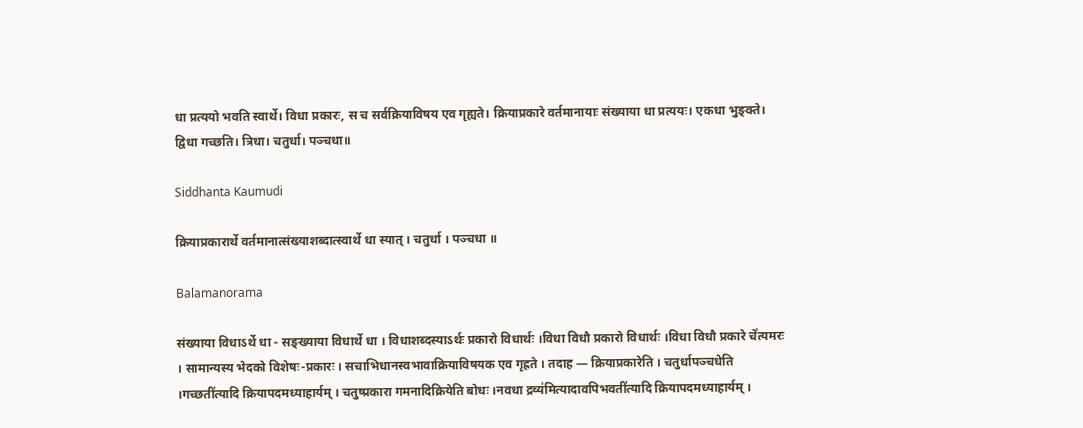धा प्रत्ययो भवति स्वार्थे। विधा प्रकारः, स च सर्वक्रियाविषय एव गृह्यते। क्रियाप्रकारे वर्तमानायाः संख्याया धा प्रत्ययः। एकधा भुङ्क्ते। द्विधा गच्छति। त्रिधा। चतुर्धा। पञ्चधा॥

Siddhanta Kaumudi

क्रियाप्रकारार्थे वर्तमानात्संख्याशब्दात्स्वार्थे धा स्यात् । चतुर्धा । पञ्चधा ॥

Balamanorama

संख्याया विधाऽर्थे धा - सङ्ख्याया विधार्थे धा । विधाशब्दस्याऽर्थः प्रकारो विधार्थः ।विधा विधौ प्रकारो विधार्थः ।विधा विधौ प्रकारे चे॑त्यमरः । सामान्यस्य भेदको विशेषः-प्रकारः । सचाभिधानस्वभावाक्रियाविषयक एव गृह्रते । तदाह — क्रियाप्रकारेति । चतुर्धापञ्चधेति ।गच्छती॑त्यादि क्रियापदमध्याहार्यम् । चतुष्प्रकारा गमनादिक्रियेति बोधः ।नवधा द्रव्य॑मित्यादावपिभवती॑त्यादि क्रियापदमध्याहार्यम् ।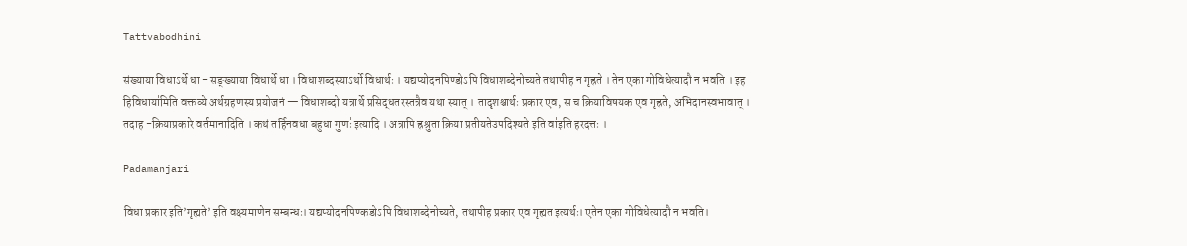Tattvabodhini

संख्याया विधाऽर्थे धा - सङ्ख्याया विधार्थे धा । विधाशब्दस्याऽर्थो विधार्थः । यद्यप्योदनपिण्डोऽपि विधाशब्देनोच्यते तथापीह न गृह्रते । तेन एका गोविधेत्यादौ न भवति । इह हिविधाया॑मिति वक्तव्ये अर्थग्रहणस्य प्रयोजनं — विधाशब्दो यत्रार्थे प्रसिद्धतरस्तत्रैव यथा स्यात् । तादृशश्चार्थः प्रकार एव, स च क्रियाविषयक एव गृह्रते, अभिदानस्वभावात् । तदाह -क्रियाप्रकारे वर्तमानादिति । कथं तर्हिनवधा बहुधा गुणः॑ इत्यादि । अत्रापि ह्रश्रुता क्रिया प्रतीयतेउपदिश्यते इति वा॑इति हरदत्तः ।

Padamanjari

विधा प्रकार इति’गृह्यते’ इति वक्ष्यमाणेन सम्बन्धः। यद्यप्योदनपिण्कडोऽपि विधाशब्देनोच्यते, तथापीह प्रकार एव गृह्यत इत्यर्थः। एतेन एका गोविधेत्यादौ न भवति।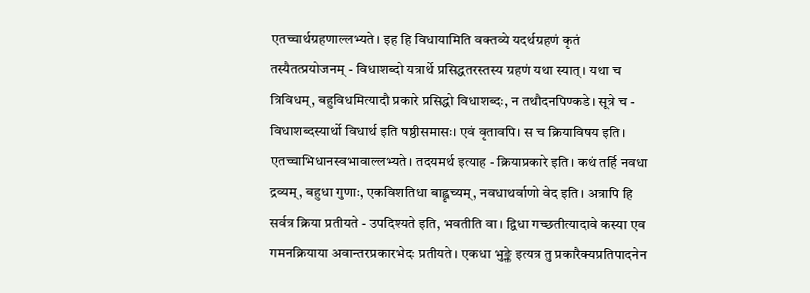एतच्चार्थग्रहणाल्लभ्यते। इह हि विधायामिति वक्तव्ये यदर्थग्रहणं कृतं तस्यैतत्प्रयोजनम् - विधाशब्दो यत्रार्थे प्रसिद्धतरस्तस्य ग्रहणं यथा स्यात्। यथा च त्रिविधम्, बहुविधमित्यादौ प्रकारे प्रसिद्धो विधाशब्दः, न तथौदनपिण्कडे। सूत्रे च - विधाशब्दस्यार्थो विधार्थ इति षष्ठीसमासः। एवं वृतावपि। स च क्रियाविषय इति। एतच्चाभिधानस्वभावाल्लभ्यते। तदयमर्थ इत्याह - क्रियाप्रकारे इति। कथं तर्हि नवधा द्रव्यम्, बहुधा गुणाः, एकविशतिधा बाह्वृच्यम्, नवधाथर्वाणो वेद इति। अत्रापि हि सर्वत्र क्रिया प्रतीयते - उपदिश्यते इति, भवतीति वा। द्विधा गच्छतीत्यादावे कस्या एव गमनक्रियाया अवान्तरप्रकारभेदः प्रतीयते। एकधा भुङ्क्ते इत्यत्र तु प्रकारैक्यप्रतिपादनेन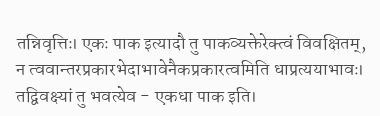तन्निवृत्तिः। एकः पाक इत्यादौ तु पाकव्यक्तेरेक्त्वं विवक्षितम्, न त्ववान्तरप्रकारभेदाभावेनैकप्रकारत्वमिति धाप्रत्ययाभावः। तद्विवक्ष्यां तु भवत्येव - एकधा पाक इति।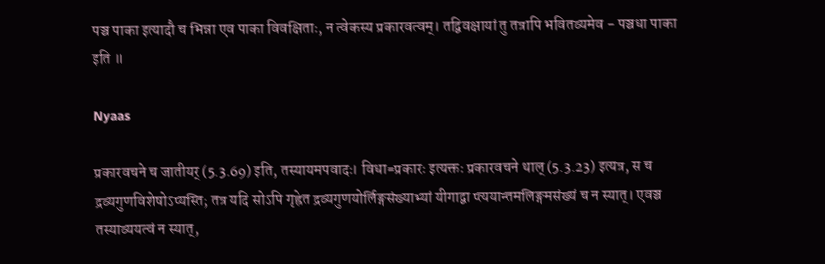पञ्च पाका इत्यादौ च भिन्ना एव पाका विवक्षिताः, न त्वेकस्य प्रकारवत्वम्। तद्विवक्षायां तु तत्रापि भवितव्यमेव - पञ्चधा पाका इति ॥

Nyaas

प्रकारवचने च जातीयर् (5.3.69) इति, तस्यायमपवादः। विधा=प्रकारः इत्यक्तः प्रकारवचने थाल् (5.3.23) इत्यत्र, स च द्रव्यगुणविशेषोऽप्यस्ति; तत्र यदि सोऽपि गृह्रेत द्रव्यगुणयोर्लिङ्गसंख्याभ्यां यीगाद्वा प्त्ययान्तमलिङ्गमसंख्यं च न स्यात्। एवञ्च तस्याव्ययत्वं न स्यात्,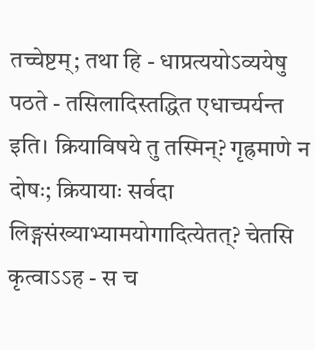तच्चेष्टम्; तथा हि - धाप्रत्ययोऽव्ययेषु पठते - तसिलादिस्तद्धित एधाच्पर्यन्त इति। क्रियाविषये तु तस्मिन्? गृह्रमाणे न दोषः; क्रियायाः सर्वदा लिङ्गसंख्याभ्यामयोगादित्येतत्? चेतसि कृत्वाऽऽह - स च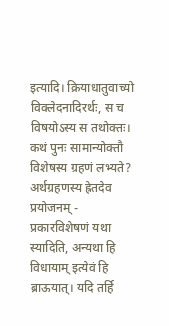इत्यादि। क्रियाधातुवाच्यो विक्लेदनादिरर्थः, स च विषयोऽस्य स तथोक्तः। कथं पुनः सामान्योक्तौ विशेषस्य ग्रहणं लभ्यते? अर्थग्रहणस्य ह्रेतदेव प्रयोजनम् - प्रकारविशेषणं यथा स्यादिति, अन्यथा हि विधायाम् इत्येवं हि ब्राऊयात्। यदि तर्हि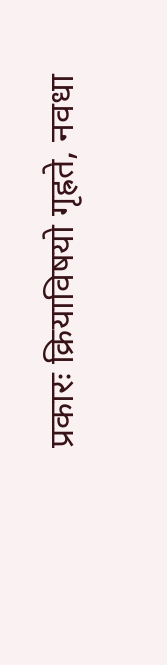प्रकारः क्रियाविषयो गृह्रते, नवधा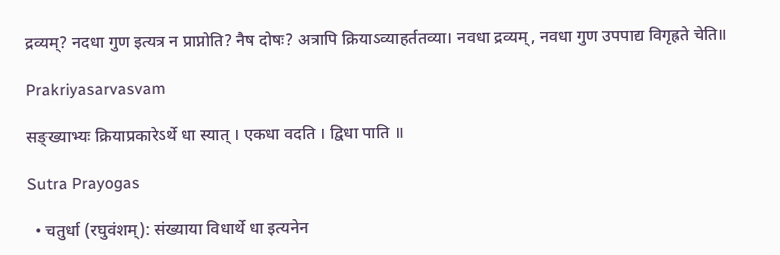द्रव्यम्? नदधा गुण इत्यत्र न प्राप्नोति? नैष दोषः? अत्रापि क्रियाऽव्याहर्ततव्या। नवधा द्रव्यम्, नवधा गुण उपपाद्य विगृह्रते चेति॥

Prakriyasarvasvam

सङ्ख्याभ्यः क्रियाप्रकारेऽर्थे धा स्यात् । एकधा वदति । द्विधा पाति ॥

Sutra Prayogas

  • चतुर्धा (रघुवंशम्): संख्याया विधार्थे धा इत्यनेन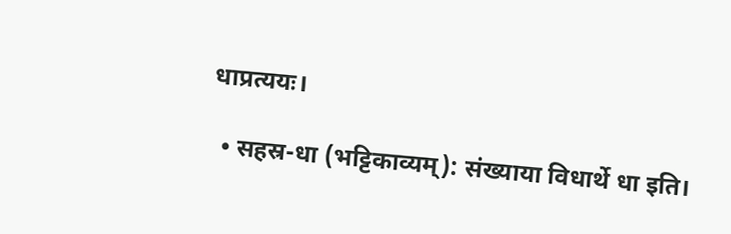धाप्रत्ययः।

  • सहस्र-धा (भट्टिकाव्यम्): संख्याया विधार्थे धा इति।